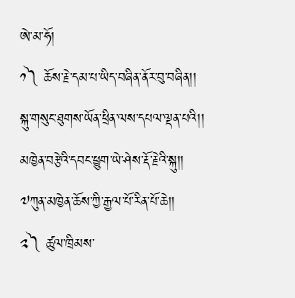ཨེ་མ་ཧོ།
༡༽ ཆོས་རྗེ་དམ་པ་ཡིད་བཞིན་ནོར་བུ་བཞིན།།
སྐུ་གསུང་ཐུགས་ཡོན་ཕྲིན་ལས་དཔལ་ལྡན་པའི།།
མཁྱེན་བརྩེའི་དབང་ཕྱུག་ཡེ་ཤེས་རྡོ་རྗེའི་སྐུ།།
༧ཀུན་མཁྱེན་ཆོས་ཀྱི་རྒྱལ་པོ་རིན་པོ་ཆེ།།
༢༽ ཚུལ་ཁྲིམས་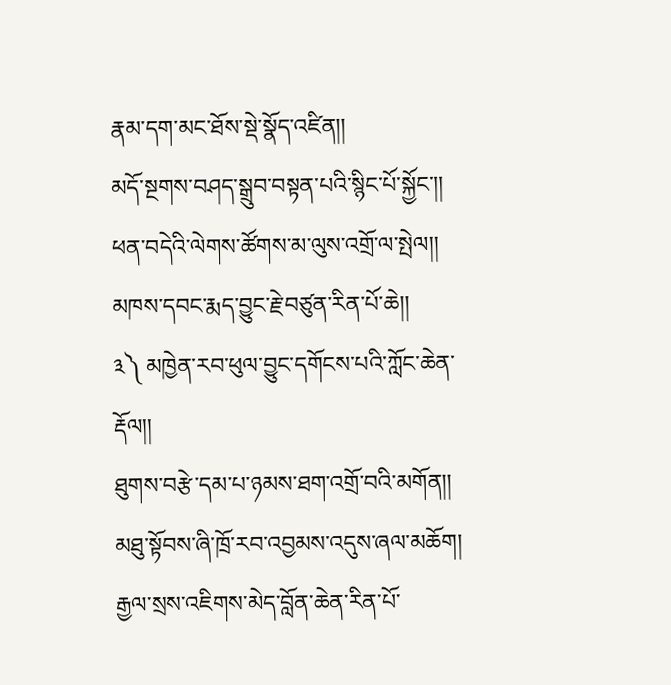རྣམ་དག་མང་ཐོས་སྡེ་སྣོད་འཛིན།།
མདོ་སྔགས་བཤད་སྒྲུབ་བསྟན་པའི་སྙིང་པོ་སྐྱོང་།།
ཕན་བདེའི་ལེགས་ཚོགས་མ་ལུས་འགྲོ་ལ་སྤེལ།།
མཁས་དབང་རྨད་བྱུང་རྗེ་བཙུན་རིན་པོ་ཆེ།།
༣༽ མཁྱེན་རབ་ཕུལ་བྱུང་དགོངས་པའི་ཀློང་ཆེན་རྡོལ།།
ཐུགས་བརྩེ་དམ་པ་ཉམས་ཐག་འགྲོ་བའི་མགོན།།
མཐུ་སྟོབས་ཞི་ཁྲོ་རབ་འབྱམས་འདུས་ཞལ་མཆོག།
རྒྱལ་སྲས་འཇིགས་མེད་བློན་ཆེན་རིན་པོ་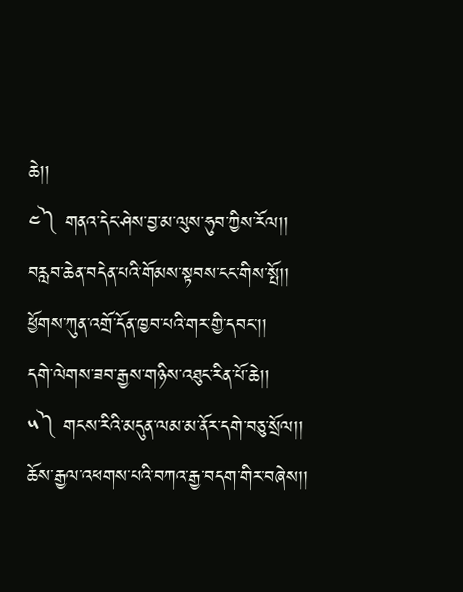ཆེ།།
༤༽ གནའ་དེང་ཤེས་བྱ་མ་ལུས་ཧུབ་ཀྱིས་རོལ།།
བརླབ་ཆེན་བདེན་པའི་གོམས་སྟབས་ངང་གིས་སྤོ།།
ཕྱོགས་ཀུན་འགྲོ་དོན་ཁྱབ་པའི་གར་གྱི་དབང་།།
དགེ་ལེགས་ཟབ་རྒྱས་གཉིས་འཐུང་རིན་པོ་ཆེ།།
༥༽ གངས་རིའི་མདུན་ལམ་མ་ནོར་དགེ་བཅུ་སྲོལ།།
ཆོས་རྒྱལ་འཕགས་པའི་བཀའ་རྒྱ་བདག་གིར་བཞེས།།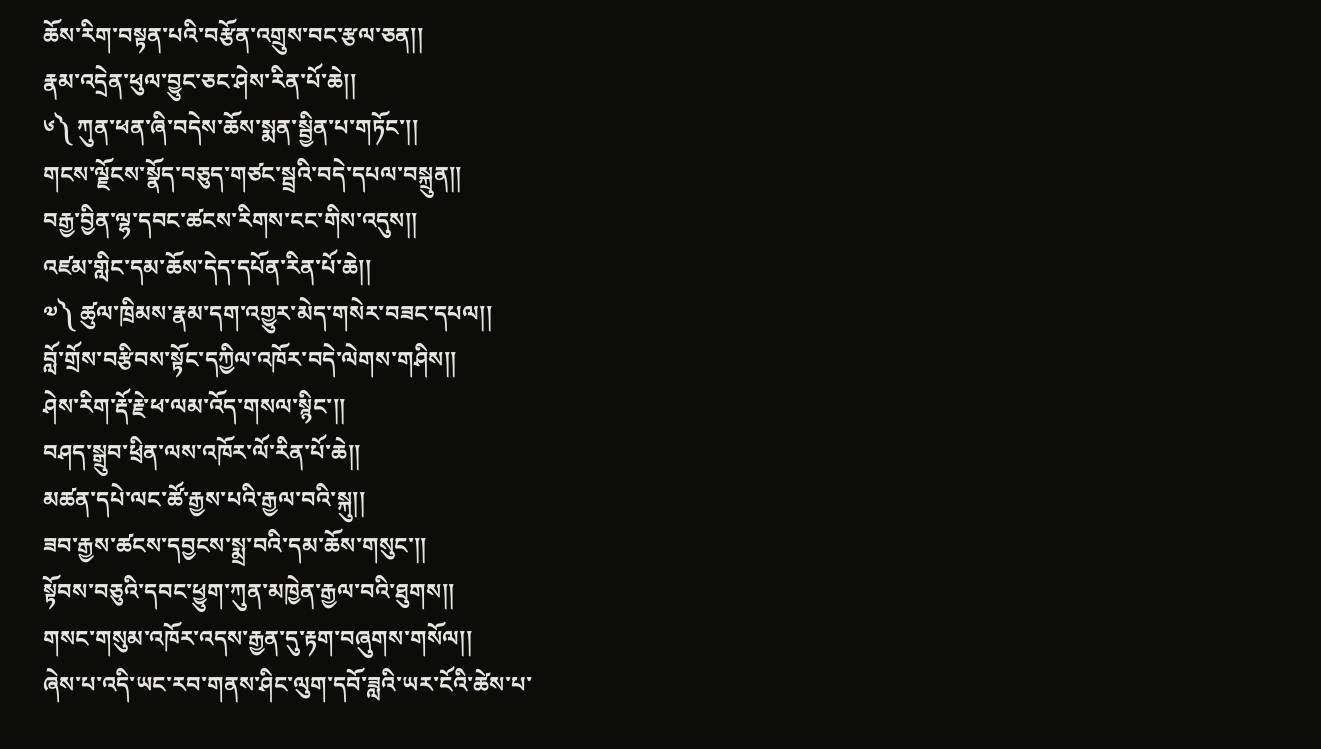ཆོས་རིག་བསྟན་པའི་བརྩོན་འགྲུས་བང་རྩལ་ཅན།།
རྣམ་འདྲེན་ཕུལ་བྱུང་ཅང་ཤེས་རིན་པོ་ཆེ།།
༦༽ ཀུན་ཕན་ཞི་བདེས་ཆོས་སྨན་སྦྱིན་པ་གཏོང་།།
གངས་ལྗོངས་སྣོད་བཅུད་གཙང་སྦྲའི་བདེ་དཔལ་བསྐྲུན།།
བརྒྱ་བྱིན་ལྷ་དབང་ཚངས་རིགས་ངང་གིས་འདུས།།
འཛམ་གླིང་དམ་ཆོས་དེད་དཔོན་རིན་པོ་ཆེ།།
༧༽ ཚུལ་ཁྲིམས་རྣམ་དག་འགྱུར་མེད་གསེར་བཟང་དཔལ།།
བློ་གྲོས་བརྩིབས་སྟོང་དཀྱིལ་འཁོར་བདེ་ལེགས་གཤིས།།
ཤེས་རིག་རྡོ་རྗེ་ཕ་ལམ་འོད་གསལ་སྙིང་།།
བཤད་སྒྲུབ་ཕྲིན་ལས་འཁོར་ལོ་རིན་པོ་ཆེ།།
མཚན་དཔེ་ལང་ཚོ་རྒྱས་པའི་རྒྱལ་བའི་སྐུ།།
ཟབ་རྒྱས་ཚངས་དབྱངས་སྨྲ་བའི་དམ་ཆོས་གསུང་།།
སྟོབས་བཅུའི་དབང་ཕྱུག་ཀུན་མཁྱེན་རྒྱལ་བའི་ཐུགས།།
གསང་གསུམ་འཁོར་འདས་རྒྱན་དུ་རྟག་བཞུགས་གསོལ།།
ཞེས་པ་འདི་ཡང་རབ་གནས་ཤིང་ལུག་དབོ་ཟླའི་ཡར་ངོའི་ཚེས་པ་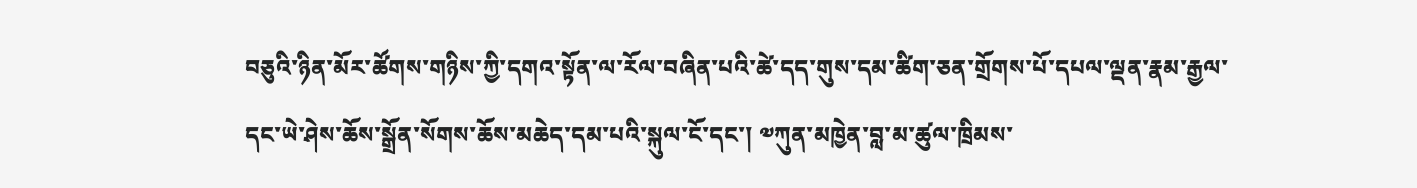བཅུའི་ཉིན་མོར་ཚོགས་གཉིས་ཀྱི་དགའ་སྟོན་ལ་རོལ་བཞིན་པའི་ཚེ་དད་གུས་དམ་ཚིག་ཅན་གྲོགས་པོ་དཔལ་ལྡན་རྣམ་རྒྱལ་དང་ཡེ་ཤེས་ཆོས་སྒྲོན་སོགས་ཆོས་མཆེད་དམ་པའི་སྐུལ་ངོ་དང་། ༧ཀུན་མཁྱེན་བླ་མ་ཚུལ་ཁྲིམས་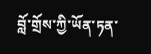བློ་གྲོས་ཀྱི་ཡོན་ཏན་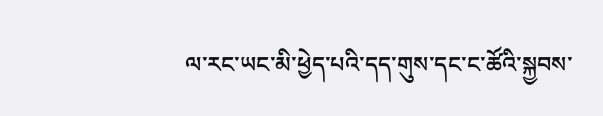ལ་རང་ཡང་མི་ཕྱེད་པའི་དད་གུས་དང་ང་ཚོའི་སྐྱབས་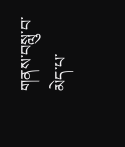གནས་བསླུ་བ་མེད་པ་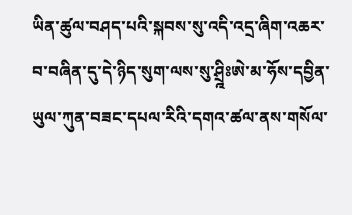ཡིན་ཚུལ་བཤད་པའི་སྐབས་སུ་འདི་འདྲ་ཞིག་འཆར་བ་བཞིན་དུ་དེ་ཉིད་སུག་ལས་སུ་ཤྲྰིཿཨེ་མ་ཧོས་དབྱིན་ཡུལ་ཀུན་བཟང་དཔལ་རིའི་དགའ་ཚལ་ནས་གསོལ་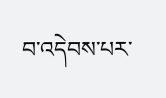བ་འདེབས་པར་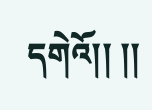དགེའོ།། །།